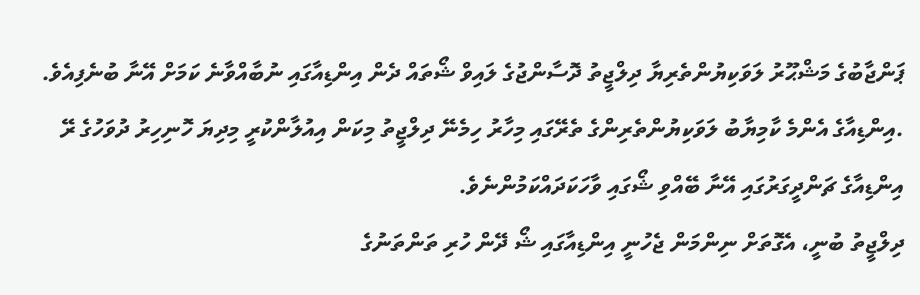ޕަންޖާބުގެ މަޝްޙޫރު ލަވަކިޔުންތެރިޔާ ދިލްޖީތު ދޮސާންޖުގެ ލައިވް ޝޯތައް ދެން އިންޑިއާގައި ނުބާއްވާނެ ކަމަށް އޭނާ ބުނެފިއެވެ.
.އިންޑިއާގެ އެންމެ ކާމިޔާބު ލަވަކިޔުންތެރިންގެ ތެރޭގައި މިހާރު ހިމެނޭ ދިލްޖީތު މިކަން އިއުލާންކުރީ މިދިޔަ ހޮނިހިރު ދުވަހުގެ ރޭ އިންޑިއާގެ ޗަންދީގަރުގައި އޭނާ ބޭއްވި ޝޯގައި ވާހަކަދައްކަމުންނެވެ.
ދިލްޖީތު ބުނީ، އެގޮތަށް ނިންމަން ޖެހުނީ އިންޑިއާގައި ޝޯ ދޭން ހުރި ތަންތަނުގެ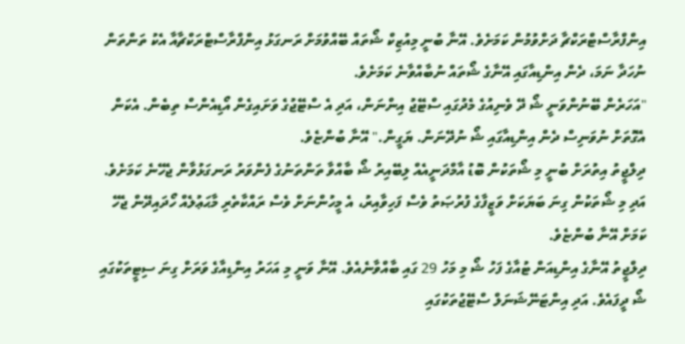އިންފްރާސްޓްރަކްޗާ ދަށްވުމުން ކަމަށެވެ. އޭނާ ބުނީ މިއުޒިކް ޝޯތައް ބޭއްވުމަށް ރަނގަޅު އިންފްރާސްޓްރަކްޗާއާ އެކު ތަންތަން ނުހަދާ ނަމަ، ދެން އިންޑިއާގައި އޭނާގެ ޝޯތައް ނުބާއްވާނެ ކަމަށެވެ.
"އަހަރެން ބޭނުންވަނީ ޝޯ ދޭ ވެނިއުގެ މެދުގައި ސްޓޭޖު އިންނަން، އަދި އެ ސްޓޭޖުގެ ވަށައިގެން އޯޑިއެންސް ތިބެން. އެކަން އެގޮތަށް ނުވަނިސް ދެން އިންޑިއާގައި ޝޯ ނުދޭނަން. ޔަގީން." އޭނާ ބުންޏެވެ.
ދިލްޖީތު އިތުރަށް ބުނީ މި ޝޯތަކުން ބޮޑު އާމްދަނީއެއް ލިބޭއިރު ޝޯ ބާއްވާ ތަންތަނުގެ ފެންވަރު ރަނގަޅުވާން ޖެހޭނެ ކަމަށެވެ. އަދި މި ޝޯތަކުން ގިނަ ބަޔަކަށް ވަޒީފާގެ ފުރުޞަތު ވެސް ފަހިވާއިރު، އެ މީހުންނަށް ވެސް ރައްކާތެރި މާޙަޢުލެއް ހޯދައިދޭން ޖެހޭ ކަމަށް އޭނާ ބުންޏެވެ.
ދިލްޖީތު އޭނާގެ އިންޑިއަން ޓުއާގެ ފަހު ޝޯ މި މަހު 29 ގައި ބާއްވާނެއެވެ. އޭނާ ވަނީ މި އަހަރު އިންޑިއާގެ ވަރަށް ގިނަ ސިޓީތަކުގައި ޝޯ ދީފައެވެ. އަދި އިންޓަނޭޝަނަލް ސްޓޭޖުތަކުގައި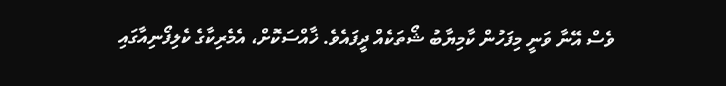ވެސް އޭނާ ވަނީ މިފަހުން ކާމިޔާބު ޝޯތަކެއް ދީފައެވެ. ޚާއްސަކޮށް، އެމެރިކާގެ ކެލިފޯނިއާގައި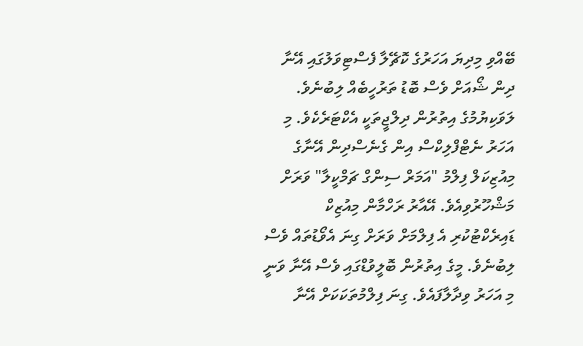ބޭއްވި މިދިޔަ އަހަރުގެ ކޮޗޭލާ ފެސްޓިވަލުގައި އޭނާ ދިން ޝޯއަށް ވެސް ބޮޑު ތަރުހީބެއް ލިބުނެވެ.
ލަވަކިޔުމުގެ އިތުރުން ދިލްޖީތަކީ އެކްޓަރެކެވެ. މި އަހަރު ނެޓްފްލިކްސް އިން ގެނެސްދިން އޭނާގެ މިއުޒިކަލް ފިލްމު "އަމަރް ސިންގް ޗަމްކީލާ" ވަރަށް މަޝްހޫރުވިއެވެ. އޭއާރު ރަހްމާން މިއުޒިކް ޑައިރެކްޓުކުރި އެ ފިލްމަށް ވަރަށް ގިނަ އެވޯޑުތައް ވެސް ލިބުނެވެ. މީގެ އިތުރުން ބޮލީވުޑްގައި ވެސް އޭނާ ވަނީ މި އަހަރު ވިދާލާފައެވެ. ގިނަ ފިލްމުތަކަކަށް އޭނާ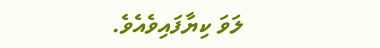ލަވަ ކިޔާފައިވެއެވެ.